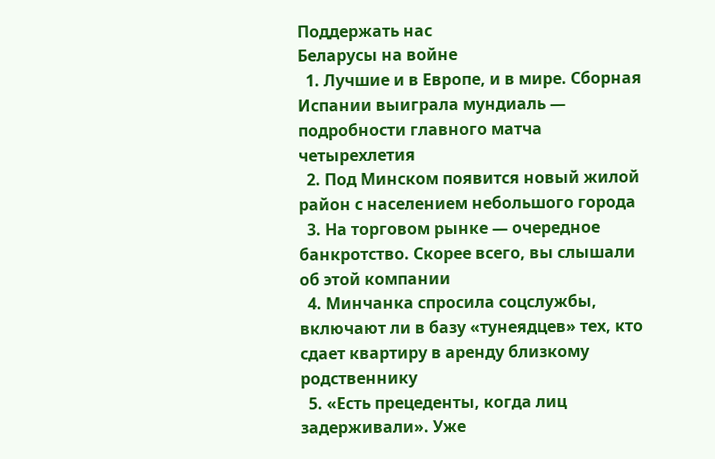Поддержать нас
Беларусы на войне
  1. Лучшие и в Европе, и в мире. Сборная Испании выиграла мундиаль — подробности главного матча четырехлетия
  2. Под Минском появится новый жилой район с населением небольшого города
  3. На торговом рынке — очередное банкротство. Скорее всего, вы слышали об этой компании
  4. Минчанка спросила соцслужбы, включают ли в базу «тунеядцев» тех, кто сдает квартиру в аренду близкому родственнику
  5. «Есть прецеденты, когда лиц задерживали». Уже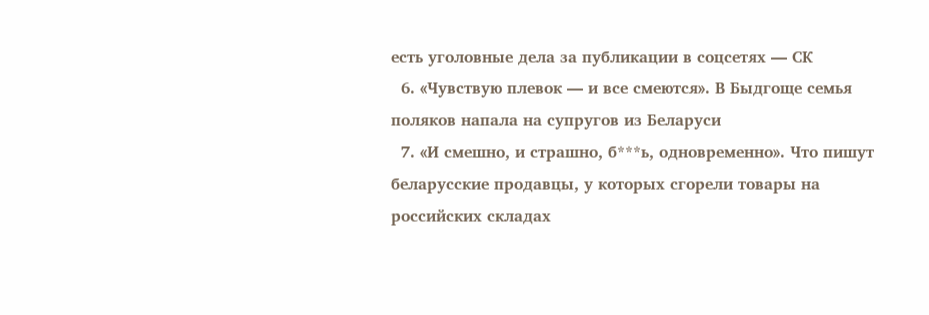есть уголовные дела за публикации в соцсетях — СК
  6. «Чувствую плевок — и все смеются». В Быдгоще семья поляков напала на супругов из Беларуси
  7. «И смешно, и страшно, б***ь, одновременно». Что пишут беларусские продавцы, у которых сгорели товары на российских складах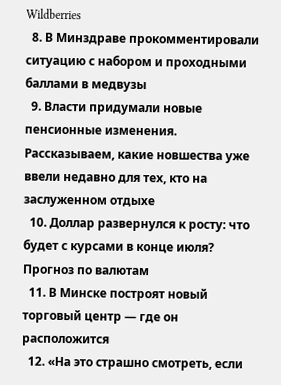Wildberries
  8. В Минздраве прокомментировали ситуацию с набором и проходными баллами в медвузы
  9. Власти придумали новые пенсионные изменения. Рассказываем, какие новшества уже ввели недавно для тех, кто на заслуженном отдыхе
  10. Доллар развернулся к росту: что будет с курсами в конце июля? Прогноз по валютам
  11. В Минске построят новый торговый центр — где он расположится
  12. «На это страшно смотреть, если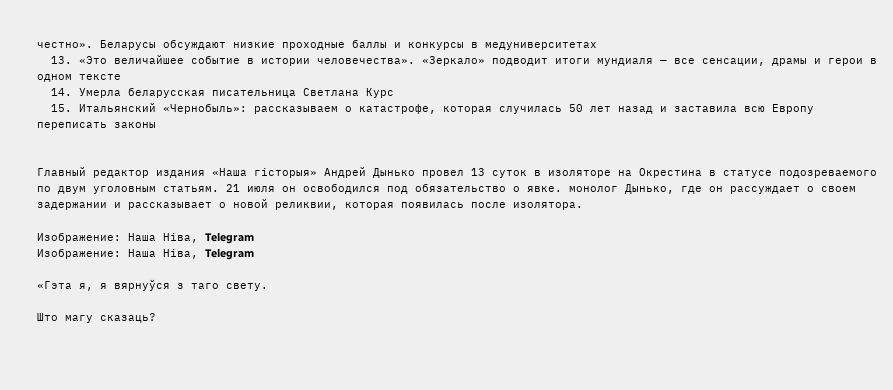честно». Беларусы обсуждают низкие проходные баллы и конкурсы в медуниверситетах
  13. «Это величайшее событие в истории человечества». «Зеркало» подводит итоги мундиаля — все сенсации, драмы и герои в одном тексте
  14. Умерла беларусская писательница Светлана Курс
  15. Итальянский «Чернобыль»: рассказываем о катастрофе, которая случилась 50 лет назад и заставила всю Европу переписать законы


Главный редактор издания «Наша гісторыя» Андрей Дынько провел 13 суток в изоляторе на Окрестина в статусе подозреваемого по двум уголовным статьям. 21 июля он освободился под обязательство о явке. монолог Дынько, где он рассуждает о своем задержании и рассказывает о новой реликвии, которая появилась после изолятора.

Изображение: Наша Ніва, Telegram
Изображение: Наша Ніва, Telegram

«Гэта я, я вярнуўся з таго свету.

Што магу сказаць?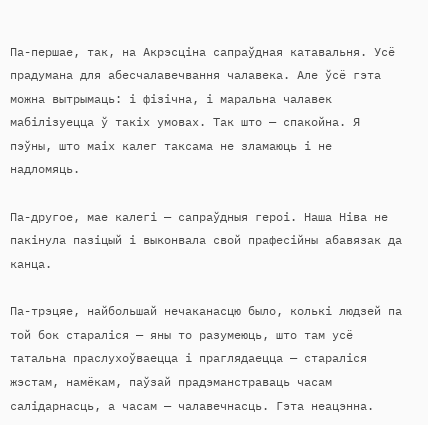Па-першае, так, на Акрэсціна сапраўдная катавальня. Усё прадумана для абесчалавечвання чалавека. Але ўсё гэта можна вытрымаць: і фізічна, і маральна чалавек мабілізуецца ў такіх умовах. Так што — спакойна. Я пэўны, што маіх калег таксама не зламаюць і не надломяць.

Па-другое, мае калегі — сапраўдныя героі. Наша Ніва не пакінула пазіцый і выконвала свой прафесійны абавязак да канца.

Па-трэцяе, найбольшай нечаканасцю было, колькі людзей па той бок стараліся — яны то разумеюць, што там усё татальна праслухоўваецца і праглядаецца — стараліся жэстам, намёкам, паўзай прадэманстраваць часам салідарнасць, а часам — чалавечнасць. Гэта неацэнна.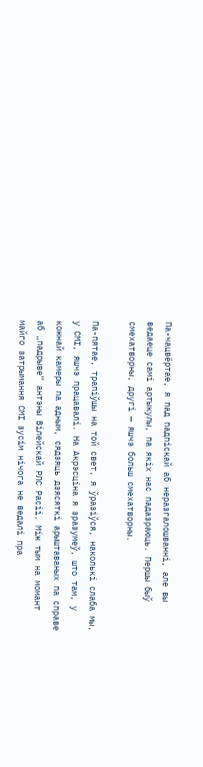Па-чацвёртае, я пад падпіскай аб неразгалошванні, але вы ведаеце самі артыкулы, па якіх нас падазраюць. Першы быў смехатворны, другі — яшчэ больш смехатворны.

Па-пятае, трапіўшы на той свет, я ўразіўся, наколькі слаба мы, у СМІ, яшчэ працавалі. На Акрэсціна я зразумеў, што там, у кожнай камеры па адным, сядзяць дзясяткі арыштаваных па справе аб „падрыве“ антэны Вілейскай РЛС Расіі. Між тым на момант майго затрымання СМІ зусім нічога не ведалі пра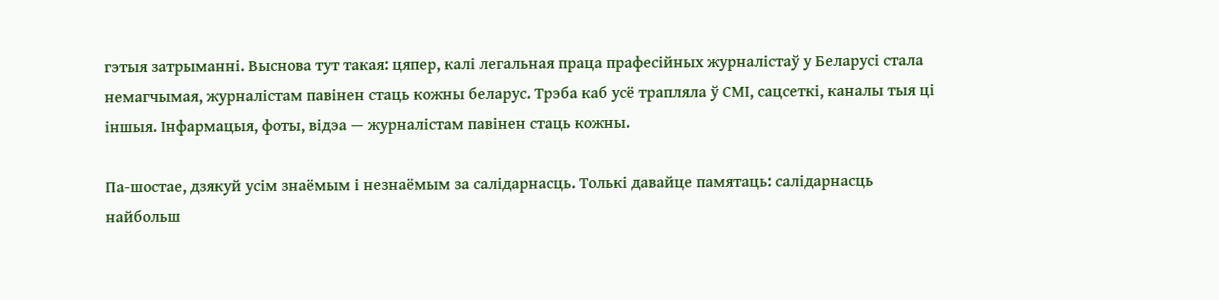гэтыя затрыманні. Выснова тут такая: цяпер, калі легальная праца прафесійных журналістаў у Беларусі стала немагчымая, журналістам павінен стаць кожны беларус. Трэба каб усё трапляла ў СМІ, сацсеткі, каналы тыя ці іншыя. Інфармацыя, фоты, відэа — журналістам павінен стаць кожны.

Па-шостае, дзякуй усім знаёмым і незнаёмым за салідарнасць. Толькі давайце памятаць: салідарнасць найбольш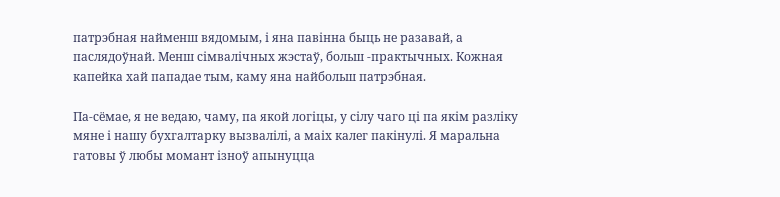патрэбная найменш вядомым, і яна павінна быць не разавай, а паслядоўнай. Менш сімвалічных жэстаў, больш -практычных. Кожная капейка хай пападае тым, каму яна найбольш патрэбная.

Па-сёмае, я не ведаю, чаму, па якой логіцы, у сілу чаго ці па якім разліку мяне і нашу бухгалтарку вызвалілі, а маіх калег пакінулі. Я маральна гатовы ў любы момант ізноў апынуцца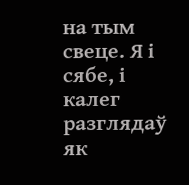на тым свеце. Я і сябе, і калег разглядаў як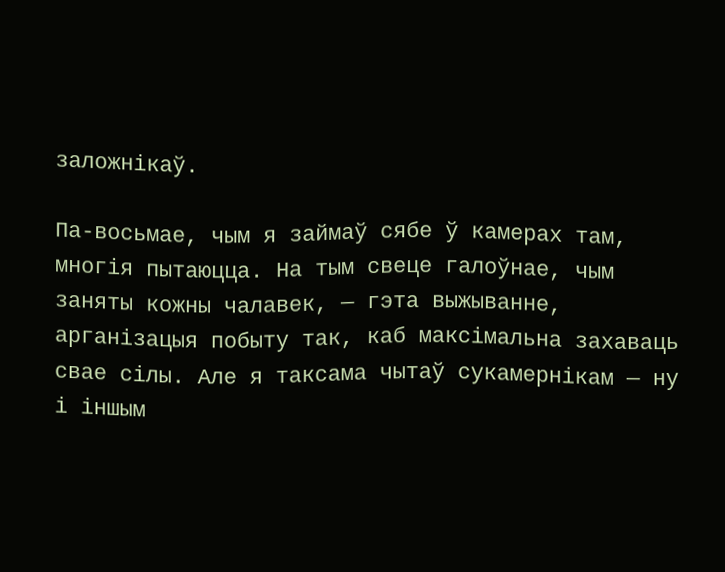заложнікаў.

Па-восьмае, чым я займаў сябе ў камерах там, многія пытаюцца. На тым свеце галоўнае, чым заняты кожны чалавек, — гэта выжыванне, арганізацыя побыту так, каб максімальна захаваць свае сілы. Але я таксама чытаў сукамернікам — ну і іншым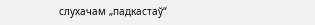слухачам „падкастаў“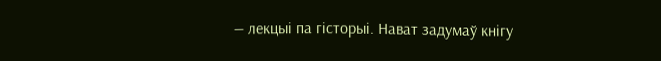— лекцыі па гісторыі. Нават задумаў кнігу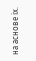на аснове іх.